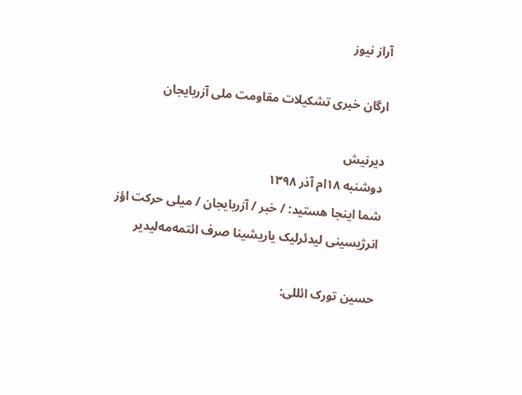آراز نیوز

ارگان خبری تشکیلات مقاومت ملی آزربایجان

دیرنیش
دوشنبه ۱۸ام آذر ۱۳۹۸
شما اینجا هستید: / خبر / آزربایجان / میلی حرکت اؤز انرژیسینی لیدئرلیک یاریشینا صرف ائتمه‌مه‌لیدیر

حسین تورک ائللی: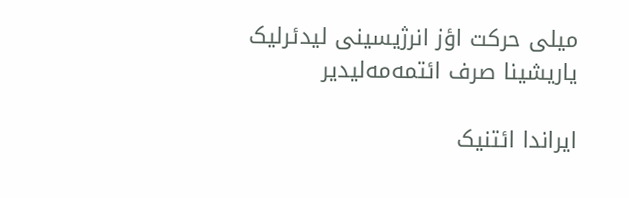میلی حرکت اؤز انرژیسینی لیدئرلیک یاریشینا صرف ائتمه‌مه‌لیدیر

ایراندا ائتنیک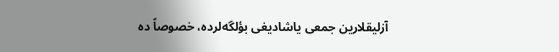آزلیقلارین جمعی یاشادیغی بؤلگه‌لرده، خصوصاً ده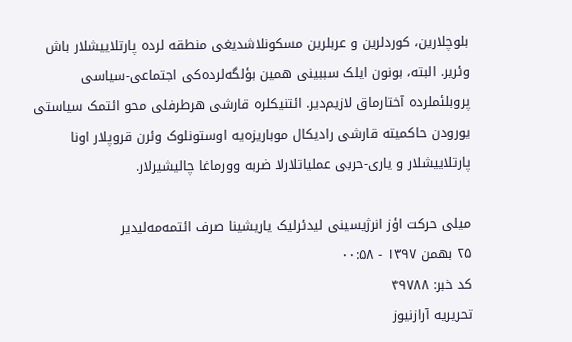بلوچلارین، کوردلرین و عربلرین مسکونلاشدیغی منطقه لرده پارتلاییشلار باش وئریر. البته، بونون ایلک سببینی همین بؤلگه‌لرده‌کی اجتماعی-سیاسی پروبلئملرده آختارماق لازیم‌دیر. ائتنیکلره قارشی هرطرفلی محو ائتمک سیاستی یورودن حاکمیته قارشی رادیکال موباریزه‌یه اوستونلوک وئرن قروپلار اونا پارتلاییشلار و یاری-حربی عملیاتلارلا ضربه وورماغا چالیشیرلار.

میلی حرکت اؤز انرژیسینی لیدئرلیک یاریشینا صرف ائتمه‌مه‌لیدیر
۲۵ بهمن ۱۳۹۷ - ۰۰:۵۸
کد خبر: ۴۹۷۸۸
تحریریه آرازنیوز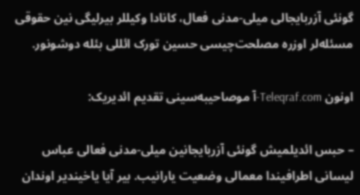گونئی آزربایجا‌لی میلی-مد‌نی فعال، کانادا وکیللر بیرلیگی نین حقوقی مسئله‌لر اوزره مصلحت‌چیسی حسین تورک ائللی بئله دوشونور.

اونون Teleqraf.com-آ موصاحیبه‌سینی تقدیم ائدیریک:

– حبس ائدیلمیش گونئی آزربایجانین میلی-مد‌نی فعالی عباس لیسانی اطرافیندا معمالی وضعیت یارانیب. بیر آیا یاخیندیر اوندان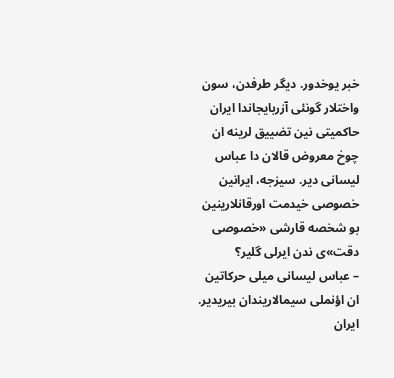خبر یوخدور. دیگر طرفدن، سون واختلار گونئی آزربایجاندا ایران حاکمیتی نین تضییق لرینه ان چوخ معروض قالان دا عباس لیسانی دیر. سیزجه، ایرانین خصوصی خیدمت اورقانلارینین بو شخصه قارشی «خصوصی دقت»ی ندن ایر‌لی گلیر؟
– عباس لیسانی میلی حرکاتین ان اؤنملی سیمالاریندان بیریدیر. ایران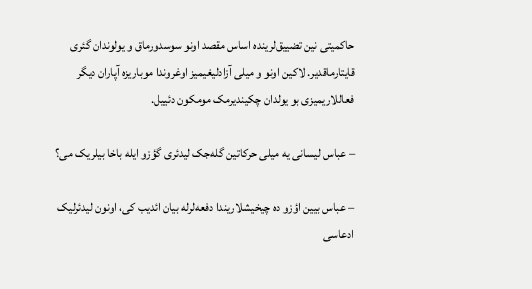حاکمیتی نین تضییق‌لرینده اساس مقصد اونو سوسدورماق و یولوندان گئری قایتارماقدیر. لاکین اونو و میلی آزادلیغیمیز اوغروندا موباریزه آپاران دیگر فعاللاریمیزی بو یولدان چکیندیرمک مومکون دئییل.

– عباس لیسانی یه میلی حرکاتین گله‌جک لیدئری گؤزو ایله باخا بیلریک‌ می؟

– عباس بیین اؤزو ده چیخیشلاریندا دفعه‌لرله بیان ائدیب کی، اونون لیدئرلیک ادعاسی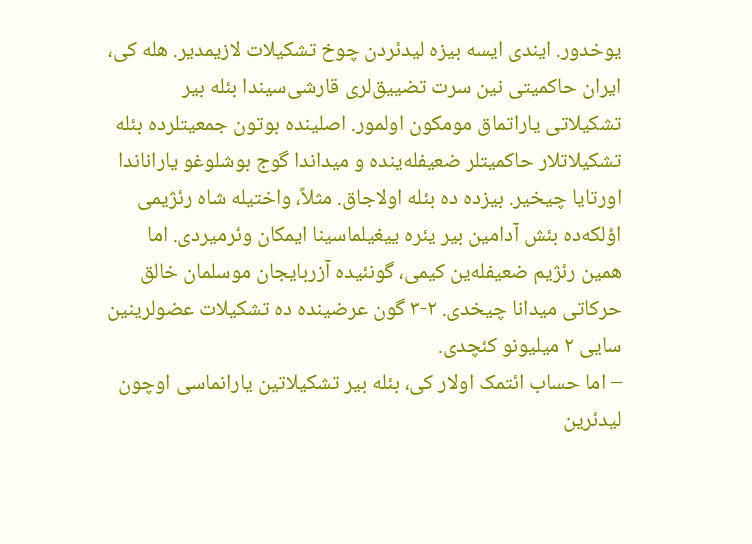یوخدور. ایندی ایسه بیزه لیدئردن چوخ تشکیلات لازیمدیر. هله کی، ایران حاکمیتی نین سرت تضییق‌لری قارشی‌سیندا بئله بیر تشکیلاتی یاراتماق مومکون اولمور. اصلینده بوتون جمعیتلرده بئله تشکیلاتلار حاکمیتلر ضعیفله‌ینده و میداندا گوج بوشلوغو یاراناندا اورتایا چیخیر. بیزده ده بئله اولاجاق. مثلاً، واختیله شاه رئژیمی اؤلکه‌ده بئش آدامین بیر یئره ییغیلماسینا ایمکان وئرمیردی. اما همین رئژیم ضعیفله‌ین کیمی، گونئیده آزربایجان موسلمان خالق حرکاتی میدانا چیخدی. ۲-۳ گون عرضینده ده تشکیلات عضولرینین سایی ۲ میلیونو کئچدی.
– اما حساب ائتمک اولار کی، بئله بیر تشکیلاتین یارانماسی اوچون لیدئرین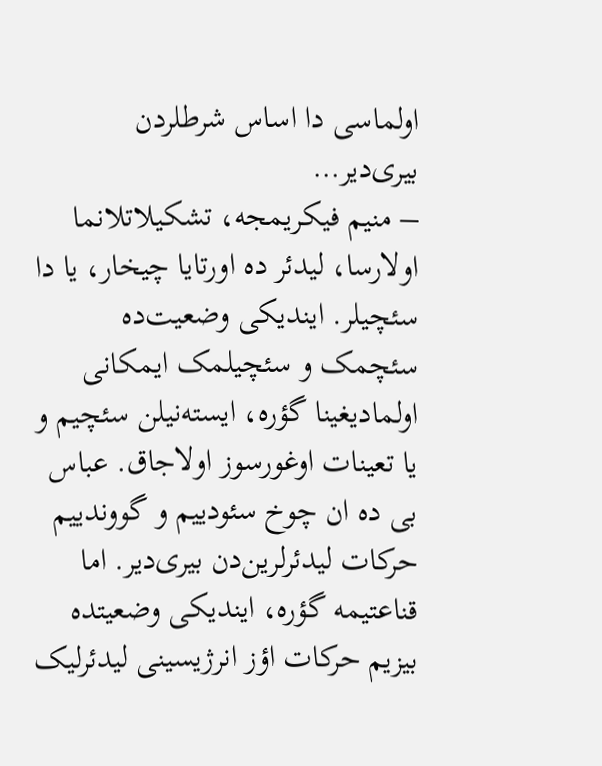اولماسی دا اساس شرطلردن بیری‌دیر…
– منیم فیکریمجه، تشکیلاتلانما اولارسا، لیدئر ده اورتایا چیخار، یا دا سئچیلر. ایندیکی وضعیت‌ده سئچمک و سئچیلمک ایمکانی اولمادیغینا گؤره، ایسته‌نیلن سئچیم و یا تعینات اوغورسوز اولاجاق. عباس بی ده ان چوخ سئودییم و گووندییم حرکات لیدئرلرین‌دن بیری‌دیر. اما قناعتیمه گؤره، ایندیکی وضعیتده بیزیم حرکات اؤز انرژیسینی لیدئرلیک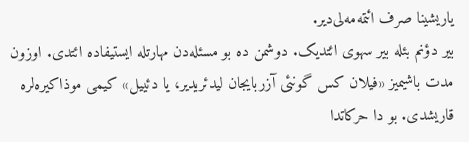یاریشینا صرف ائتمه‌مه‌لی‌دیر.
بیر دؤنم بئله بیر سهوی ائتدیک. دوشمن ده بو مسئله‌دن مهارتله ایستیفاده ائتدی. اوزون مدت باشیمیز «فیلان کس گونئی آزربایجان لیدئریدیر، یا دئییل» کیمی موذاکیره‌لره قاریشدی. بو دا حرکاتدا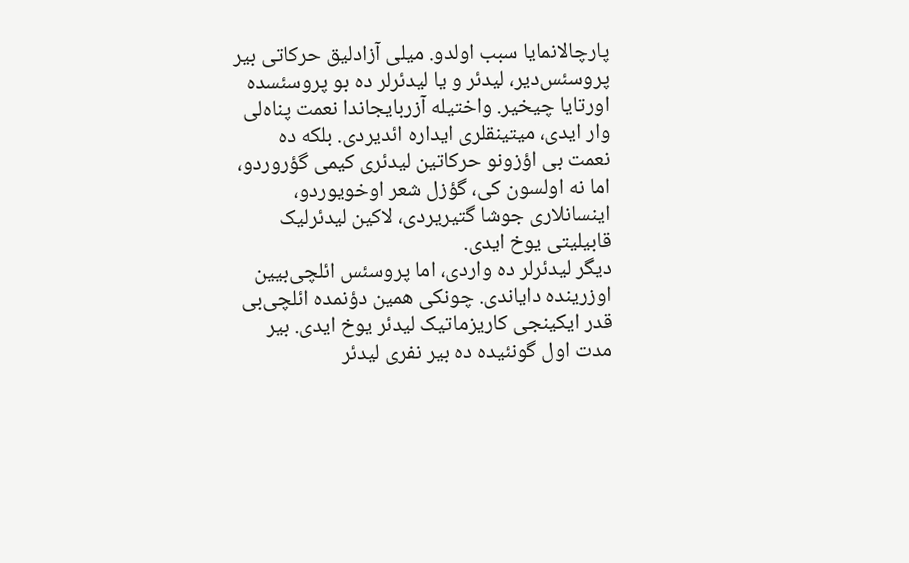پارچالانمایا سبب اولدو. میلی آزادلیق حرکاتی بیر پروسئس‌دیر، لیدئر و یا لیدئرلر ده بو پروسئسده اورتایا چیخیر. واختیله آزربایجاندا نعمت پناه‌لی وار ایدی، میتینقلری ایداره ائدیردی. بلکه ده نعمت بی اؤزونو حرکاتین لیدئری کیمی گؤروردو، اما نه اولسون کی، گؤزل شعر اوخویوردو، اینسانلاری جوشا گتیریردی، لاکین لیدئرلیک قابیلیتی یوخ ایدی.
دیگر لیدئرلر ده واردی، اما پروسئس ائلچی‌بیین اوزرینده دایاندی. چونکی همین دؤنمده ائلچی‌بی قدر ایکینجی کاریزماتیک لیدئر یوخ ایدی. بیر مدت اول گونئیده ده بیر نفری لیدئر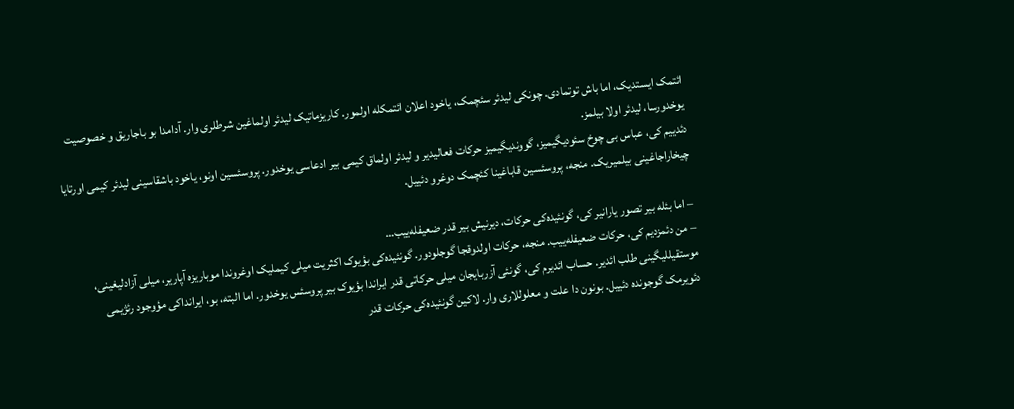ائتمک ایستدیک، اما باش توتمادی. چونکی لیدئر سئچمک، یاخود اعلان ائتمکله اولمور. کاریزماتیک لیدئر اولماغین شرطلری وار. آدامدا بو باجاریق و خصوصیت یوخدورسا، لیدئر اولا بیلمز.
دئدییم کی، عباس بی چوخ سئودیگیمیز، گووندیگیمیز حرکات فعالیدیر و لیدئر اولماق کیمی بیر ادعاسی یوخدور. پروسئسین اونو، یاخود باشقاسینی لیدئر کیمی اورتایا چیخاراجاغینی بیلمیریک. منجه، پروسئسین قاباغینا کئچمک دوغرو دئییل.

– اما بئله بیر تصور یارانیر کی، گونئیده‌کی حرکات، دیرنیش بیر قدر ضعیفله‌ییب…
– من دئمزدیم کی، حرکات ضعیفله‌ییب. منجه، حرکات اولدوقجا گوجلودور. گونئیده‌کی بؤیوک اکثریت میلی کیملیک اوغروندا موباریزه آپاریر، میلی آزادلیغینی، موستقیللیگینی طلب ائدیر. حساب ائدیر‌م کی، گونئی آزربایجان میلی حرکاتی قدر ایراندا بؤیوک بیر پروسئس یوخدور. اما البته، بو، ایرانداکی مؤوجود رئژیمی دئویرمک گوجونده دئییل. بونون دا علت و معلوللاری وار. لاکین گونئیده‌کی حرکات قدر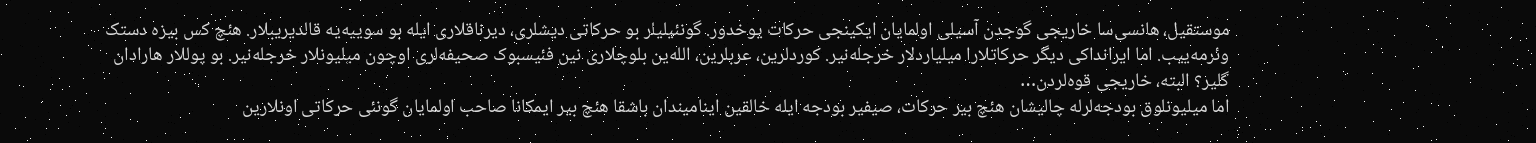موستقیل، هانسی‌سا خاریجی گوجدن آسیلی اولمایان ایکینجی حرکات یوخدور. گونئیلیلر بو حرکاتی دیشلری، دیرناقلاری ایله بو سوییه‌یه قالدیریبلار. هئچ کس بیزه دستک وئرمه‌ییب. اما ایرانداکی دیگر حرکاتلارا میلیاردلار خرجله‌نیر. کوردلرین، عربلرین، الله‌ین بلوچلاری نین فئیسبوک صحیفه‌لری اوچون میلیونلار خرجله‌نیر. بو پوللار هارادان گلیر؟ البته، خاریجی قوه‌لردن…
اما میلیونلوق بودجه‌لرله چالیشان هئچ بیر حرکات، صیفیر بودجه ایله خالقین اینامیندان باشقا هئچ بیر ایمکانا صاحب اولمایان گونئی حرکاتی اونلارین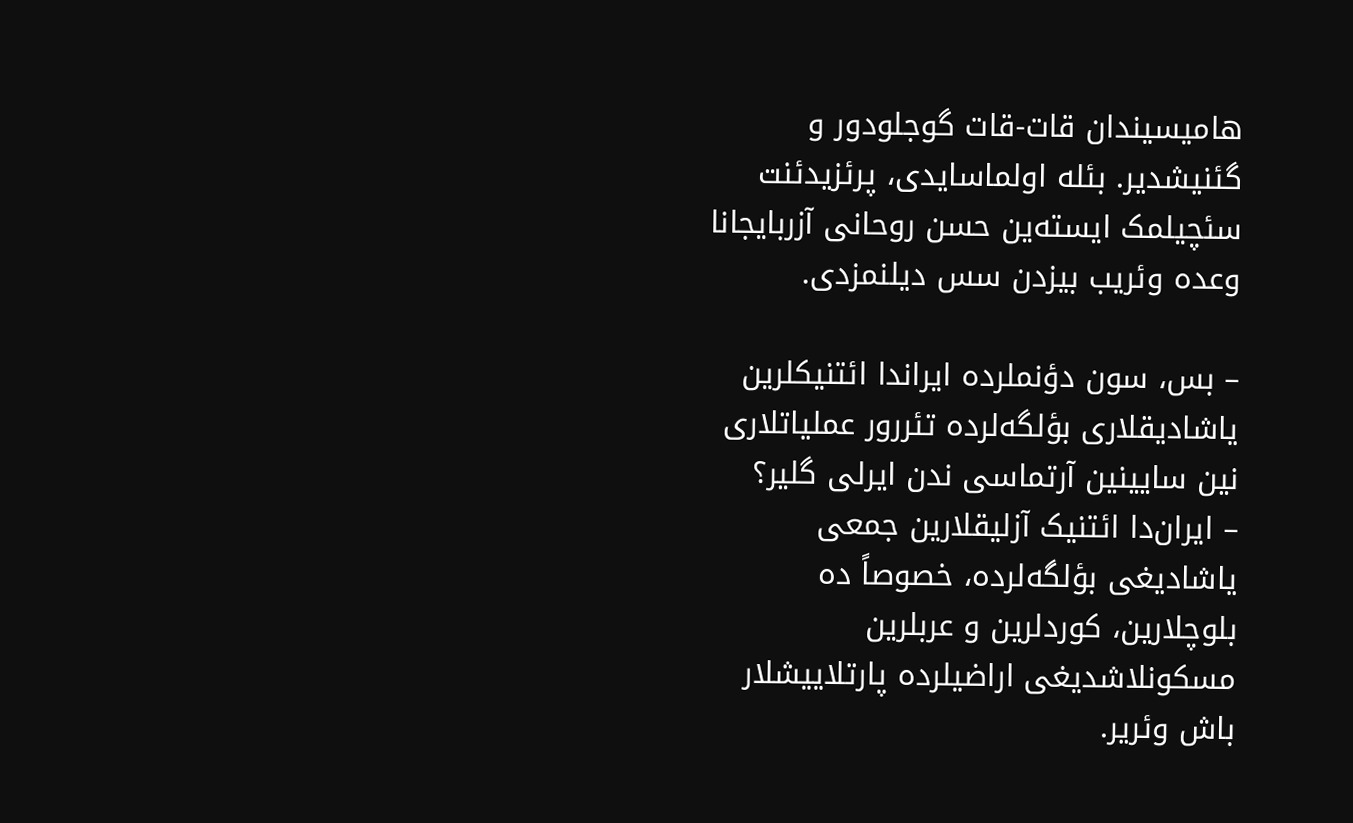هامیسیندان قات-قات گوجلودور و گئنیشدیر. بئله اولماسایدی، پرئزیدئنت سئچیلمک ایسته‌ین حسن روحانی آزربایجانا وعده وئریب بیزدن سس دیلنمزدی.

– بس، سون دؤنملرده ایراندا ائتنیکلرین یاشادیقلاری بؤلگه‌لرده تئررور عملیاتلاری نین سایینین آرتماسی ندن ایر‌لی گلیر؟
– ایران‌دا ائتنیک آزلیقلارین جمعی یاشادیغی بؤلگه‌لرده، خصوصاً ده بلوچلارین، کوردلرین و عربلرین مسکونلاشدیغی اراضیلرده پارتلاییشلار باش وئریر.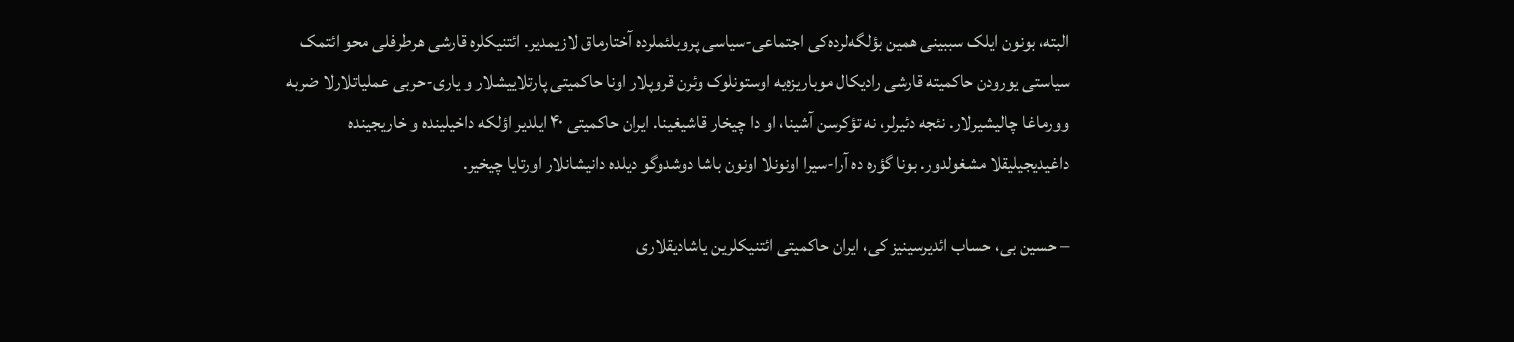البته، بونون ایلک سببینی همین بؤلگه‌لرده‌کی اجتماعی-سیاسی پروبلئملرده آختارماق لازیمدیر. ائتنیکلره قارشی هرطرفلی محو ائتمک سیاستی یورودن حاکمیته قارشی رادیکال موباریزه‌یه اوستونلوک وئر‌ن قروپلار اونا حاکمیتی پارتلاییشلار و یاری-حربی عملیاتلارلا ضربه وورماغا چالیشیرلار. نئجه دئیرلر، نه تؤکرسن آشینا، او دا چیخار قاشیغینا. ایران حاکمیتی ۴۰ ایلدیر اؤلکه داخیلینده و خاریجینده داغیدیجیلیقلا مشغولدور. بونا گؤره ده آرا-سیرا اونونلا اونون باشا دوشدوگو دیلده دانیشانلار اورتایا چیخیر.

– حسین بی، حساب ائدیرسینیز کی، ایران حاکمیتی ائتنیکلرین یاشادیقلاری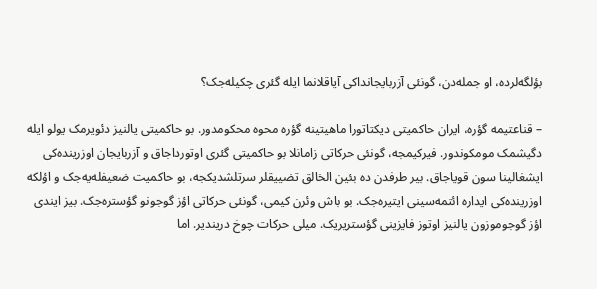بؤلگه‌لرده، او جمله‌دن، گونئی آزربایجانداکی آیاقلانما ایله گئری چکیله‌جک؟

– قناعتیمه گؤره، ایران حاکمیتی دیکتاتورا ماهیتینه گؤره محوه محکومدور. بو حاکمیتی یالنیز دئویرمک یولو ایله دگیشمک مومکوندور. فیرکیمجه، گونئی حرکاتی زامانلا بو حاکمیتی گئری اوتورداجاق و آزربایجان اوزرینده‌کی ایشغالینا سون قویاجاق. بیر طرفدن ده بئین الخالق تضییقلر سرتلشدیکجه، بو حاکمیت ضعیفله‌یه‌جک و اؤلکه اوزرینده‌کی ایداره ائتمه‌سینی ایتیره‌جک. بو باش وئر‌ن کیمی، گونئی حرکاتی اؤز گوجونو گؤستره‌جک. بیز ایندی اؤز گوجوموزون یالنیز اوتوز فایزینی گؤستریریک. میلی حرکات چوخ دریندیر. اما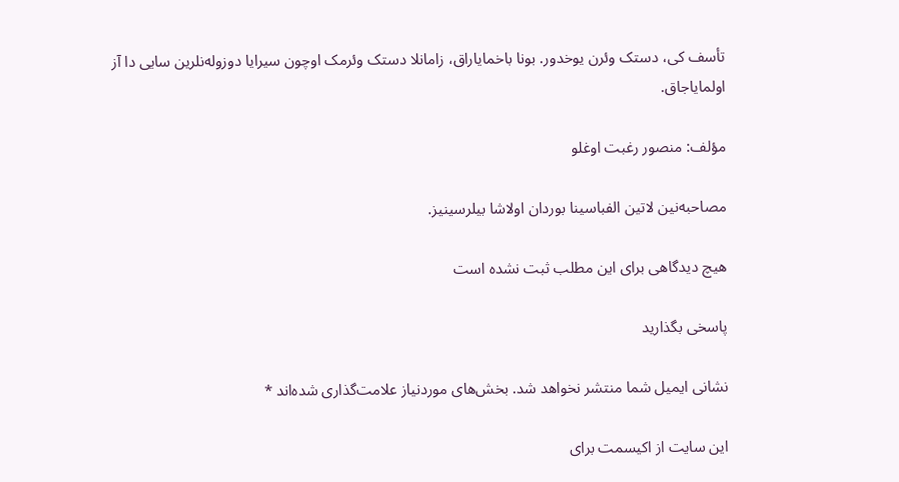تأسف کی، دستک وئر‌ن یوخدور. بونا باخمایاراق، زامانلا دستک وئرمک اوچون سیرایا دوزوله‌نلرین سایی دا آز اولمایاجاق.

مؤلف: منصور رغبت اوغلو

مصاحبه‌نین لاتین الفباسینا بوردان اولاشا بیلرسینیز.

هیچ دیدگاهی برای این مطلب ثبت نشده است

پاسخی بگذارید

نشانی ایمیل شما منتشر نخواهد شد. بخش‌های موردنیاز علامت‌گذاری شده‌اند *

این سایت از اکیسمت برای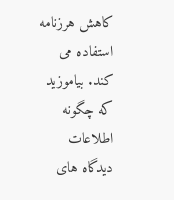کاهش هرزنامه استفاده می کند. بیاموزید که چگونه اطلاعات دیدگاه های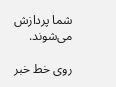شما پردازش می‌شوند.

روی خط خبر